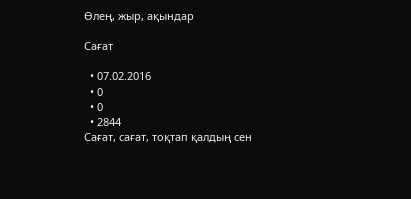Өлең, жыр, ақындар

Сағат

  • 07.02.2016
  • 0
  • 0
  • 2844
Сағат, сағат, тоқтап қалдың сен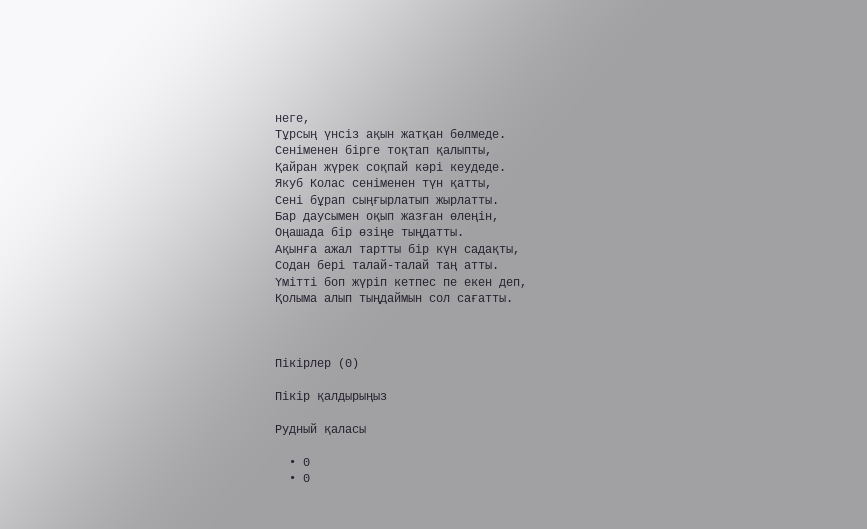неге,
Тұрсың үнсіз ақын жатқан бөлмеде.
Сеніменен бірге тоқтап қалыпты,
Қайран жүрек соқпай кәрі кеудеде.
Якуб Колас сеніменен түн қатты,
Сені бұрап сыңғырлатып жырлатты.
Бар даусымен оқып жазған өлеңін,
Оңашада бір өзіңе тыңдатты.
Ақынға ажал тартты бір күн садақты,
Содан бері талай-талай таң атты.
Үмітті боп жүріп кетпес пе екен деп,
Қолыма алып тыңдаймын сол сағатты.



Пікірлер (0)

Пікір қалдырыңыз

Рудный қаласы

  • 0
  • 0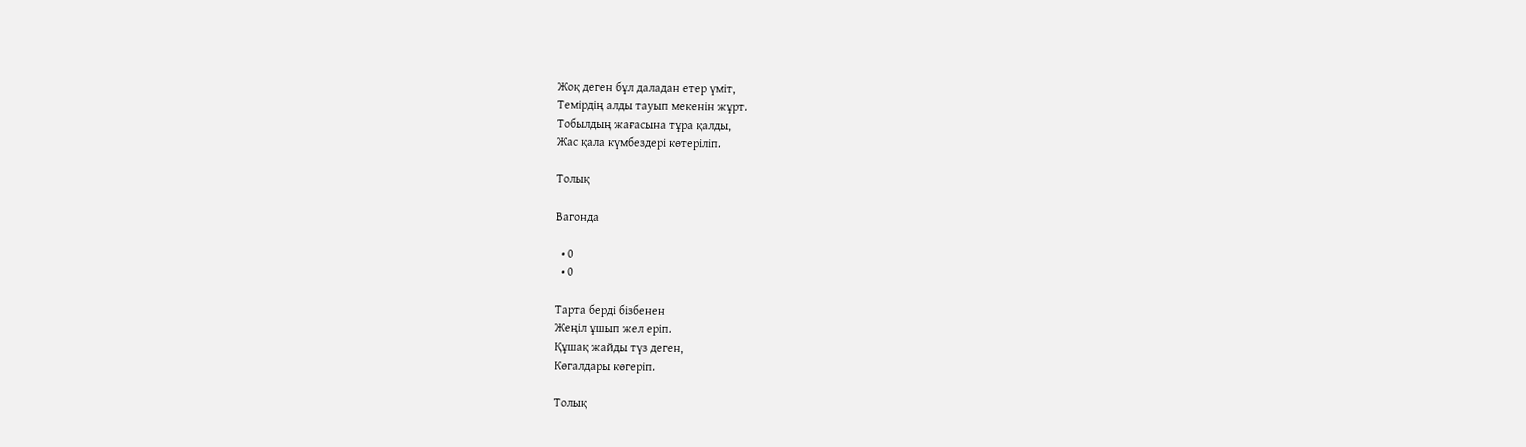Жоқ деген бұл даладан етер үміт,
Темірдің алды тауып мекенін жұрт.
Тобылдың жағасына тұра қалды,
Жас қала күмбездері көтеріліп.

Толық

Вагонда

  • 0
  • 0

Тарта берді бізбенен
Жеңіл ұшып жел еріп.
Құшақ жайды түз деген,
Көгалдары көгеріп.

Толық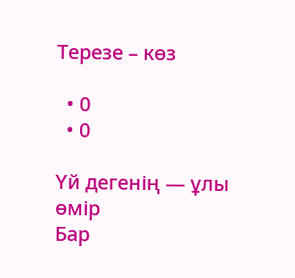Терезе – көз

  • 0
  • 0

Үй дегенің — ұлы өмір
Бар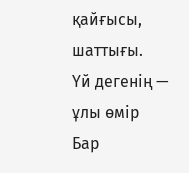қайғысы, шаттығы.
Үй дегенің — ұлы өмір
Бар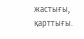жастығы, қарттығы.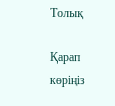Толық

Қарап көріңіз